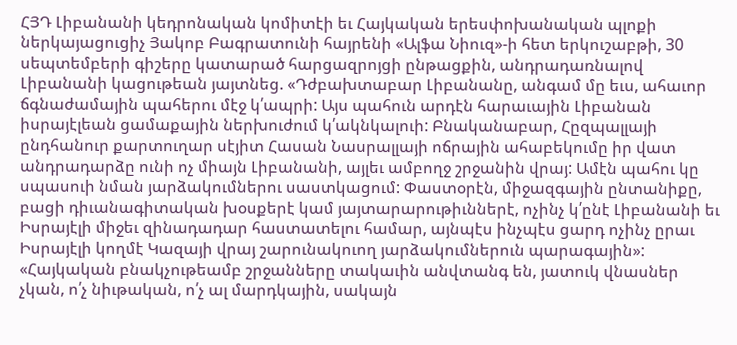ՀՅԴ Լիբանանի կեդրոնական կոմիտէի եւ Հայկական երեսփոխանական պլոքի ներկայացուցիչ Յակոբ Բագրատունի հայրենի «Ալֆա Նիուզ»-ի հետ երկուշաբթի, 30 սեպտեմբերի գիշերը կատարած հարցազրոյցի ընթացքին, անդրադառնալով Լիբանանի կացութեան յայտնեց. «Դժբախտաբար Լիբանանը, անգամ մը եւս, ահաւոր ճգնաժամային պահերու մէջ կ՛ապրի: Այս պահուն արդէն հարաւային Լիբանան իսրայէլեան ցամաքային ներխուժում կ՛ակնկալուի: Բնականաբար, Հըզպալլայի ընդհանուր քարտուղար սէյիտ Հասան Նասրալլայի ոճրային ահաբեկումը իր վատ անդրադարձը ունի ոչ միայն Լիբանանի, այլեւ ամբողջ շրջանին վրայ: Ամէն պահու կը սպասուի նման յարձակումներու սաստկացում: Փաստօրէն, միջազգային ընտանիքը, բացի դիւանագիտական խօսքերէ կամ յայտարարութիւններէ, ոչինչ կ՛ընէ Լիբանանի եւ Իսրայէլի միջեւ զինադադար հաստատելու համար, այնպէս ինչպէս ցարդ ոչինչ ըրաւ Իսրայէլի կողմէ Կազայի վրայ շարունակուող յարձակումներուն պարագային»:
«Հայկական բնակչութեամբ շրջանները տակաւին անվտանգ են, յատուկ վնասներ չկան, ո՛չ նիւթական, ո՛չ ալ մարդկային, սակայն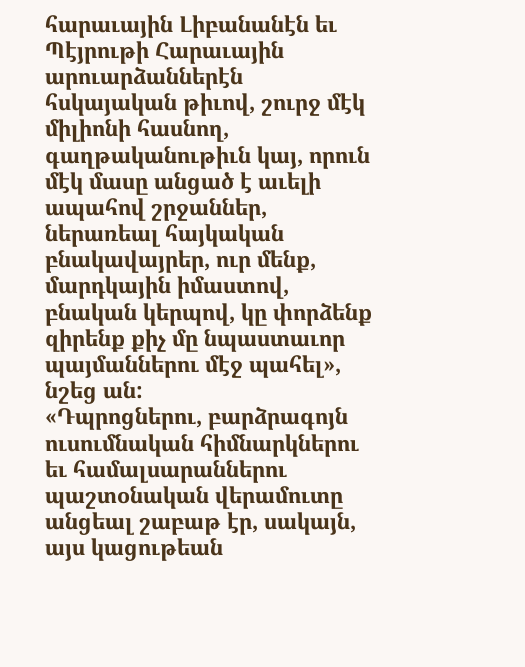հարաւային Լիբանանէն եւ Պէյրութի Հարաւային արուարձաններէն հսկայական թիւով, շուրջ մէկ միլիոնի հասնող, գաղթականութիւն կայ, որուն մէկ մասը անցած է աւելի ապահով շրջաններ, ներառեալ հայկական բնակավայրեր, ուր մենք, մարդկային իմաստով, բնական կերպով, կը փորձենք զիրենք քիչ մը նպաստաւոր պայմաններու մէջ պահել», նշեց ան:
«Դպրոցներու, բարձրագոյն ուսումնական հիմնարկներու եւ համալսարաններու պաշտօնական վերամուտը անցեալ շաբաթ էր, սակայն, այս կացութեան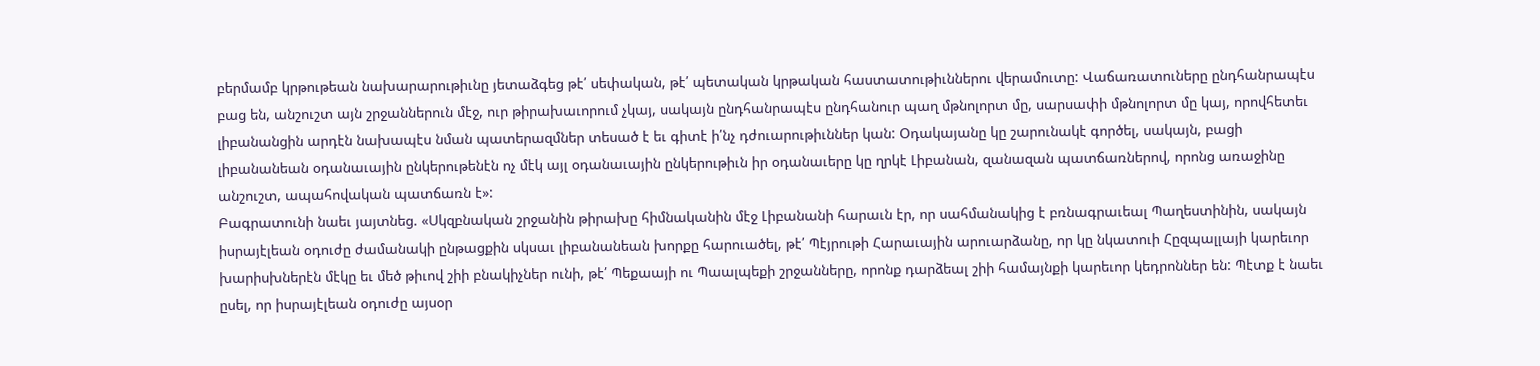բերմամբ կրթութեան նախարարութիւնը յետաձգեց թէ՛ սեփական, թէ՛ պետական կրթական հաստատութիւններու վերամուտը: Վաճառատուները ընդհանրապէս բաց են, անշուշտ այն շրջաններուն մէջ, ուր թիրախաւորում չկայ, սակայն ընդհանրապէս ընդհանուր պաղ մթնոլորտ մը, սարսափի մթնոլորտ մը կայ, որովհետեւ լիբանանցին արդէն նախապէս նման պատերազմներ տեսած է եւ գիտէ ի՛նչ դժուարութիւններ կան: Օդակայանը կը շարունակէ գործել, սակայն, բացի լիբանանեան օդանաւային ընկերութենէն ոչ մէկ այլ օդանաւային ընկերութիւն իր օդանաւերը կը ղրկէ Լիբանան, զանազան պատճառներով, որոնց առաջինը անշուշտ, ապահովական պատճառն է»:
Բագրատունի նաեւ յայտնեց. «Սկզբնական շրջանին թիրախը հիմնականին մէջ Լիբանանի հարաւն էր, որ սահմանակից է բռնագրաւեալ Պաղեստինին, սակայն իսրայէլեան օդուժը ժամանակի ընթացքին սկսաւ լիբանանեան խորքը հարուածել, թէ՛ Պէյրութի Հարաւային արուարձանը, որ կը նկատուի Հըզպալլայի կարեւոր խարիսխներէն մէկը եւ մեծ թիւով շիի բնակիչներ ունի, թէ՛ Պեքաայի ու Պաալպեքի շրջանները, որոնք դարձեալ շիի համայնքի կարեւոր կեդրոններ են: Պէտք է նաեւ ըսել, որ իսրայէլեան օդուժը այսօր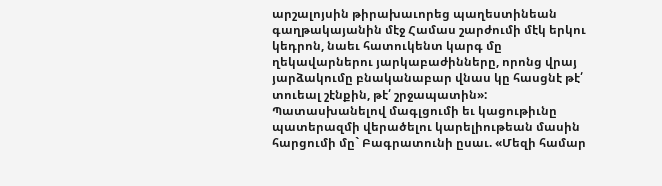արշալոյսին թիրախաւորեց պաղեստինեան գաղթակայանին մէջ Համաս շարժումի մէկ երկու կեդրոն, նաեւ հատուկենտ կարգ մը ղեկավարներու յարկաբաժինները, որոնց վրայ յարձակումը բնականաբար վնաս կը հասցնէ թէ՛ տուեալ շէնքին, թէ՛ շրջապատին»:
Պատասխանելով մագլցումի եւ կացութիւնը պատերազմի վերածելու կարելիութեան մասին հարցումի մը` Բագրատունի ըսաւ. «Մեզի համար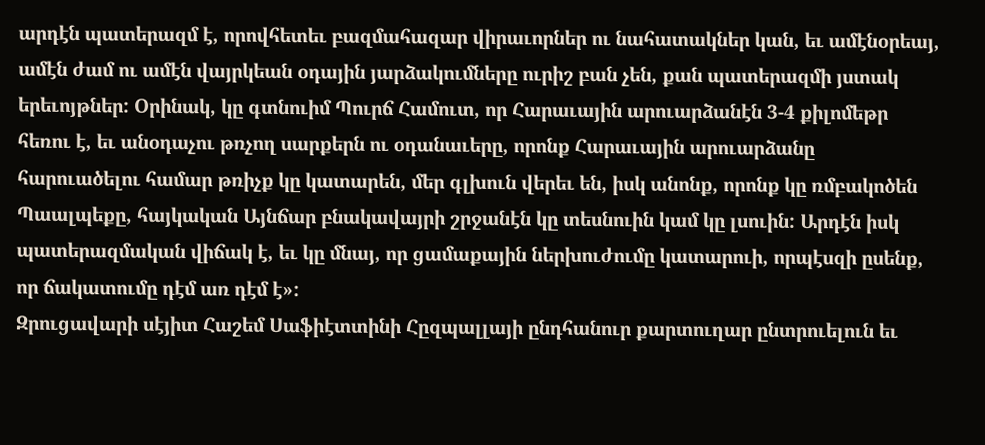արդէն պատերազմ է, որովհետեւ բազմահազար վիրաւորներ ու նահատակներ կան, եւ ամէնօրեայ, ամէն ժամ ու ամէն վայրկեան օդային յարձակումները ուրիշ բան չեն, քան պատերազմի յստակ երեւոյթներ: Օրինակ, կը գտնուիմ Պուրճ Համուտ, որ Հարաւային արուարձանէն 3-4 քիլոմեթր հեռու է, եւ անօդաչու թռչող սարքերն ու օդանաւերը, որոնք Հարաւային արուարձանը հարուածելու համար թռիչք կը կատարեն, մեր գլխուն վերեւ են, իսկ անոնք, որոնք կը ռմբակոծեն Պաալպեքը, հայկական Այնճար բնակավայրի շրջանէն կը տեսնուին կամ կը լսուին: Արդէն իսկ պատերազմական վիճակ է, եւ կը մնայ, որ ցամաքային ներխուժումը կատարուի, որպէսզի ըսենք, որ ճակատումը դէմ առ դէմ է»:
Զրուցավարի սէյիտ Հաշեմ Սաֆիէտտինի Հըզպալլայի ընդհանուր քարտուղար ընտրուելուն եւ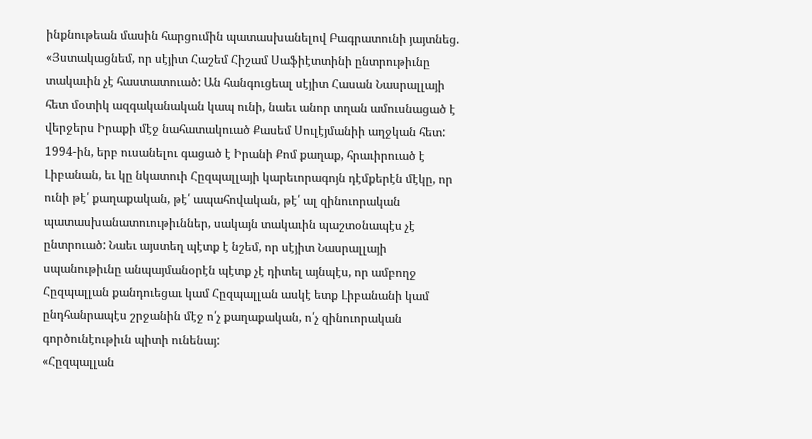ինքնութեան մասին հարցումին պատասխանելով Բագրատունի յայտնեց. «Յստակացնեմ, որ սէյիտ Հաշեմ Հիշամ Սաֆիէտտինի ընտրութիւնը տակաւին չէ հաստատուած: Ան հանգուցեալ սէյիտ Հասան Նասրալլայի հետ մօտիկ ազգականական կապ ունի, նաեւ անոր տղան ամուսնացած է վերջերս Իրաքի մէջ նահատակուած Քասեմ Սուլէյմանիի աղջկան հետ: 1994-ին, երբ ուսանելու գացած է Իրանի Քոմ քաղաք, հրաւիրուած է Լիբանան, եւ կը նկատուի Հըզպալլայի կարեւորագոյն դէմքերէն մէկը, որ ունի թէ՛ քաղաքական, թէ՛ ապահովական, թէ՛ ալ զինուորական պատասխանատուութիւններ, սակայն տակաւին պաշտօնապէս չէ ընտրուած: Նաեւ այստեղ պէտք է նշեմ, որ սէյիտ Նասրալլայի սպանութիւնը անպայմանօրէն պէտք չէ դիտել այնպէս, որ ամբողջ Հըզպալլան քանդուեցաւ կամ Հըզպալլան ասկէ ետք Լիբանանի կամ ընդհանրապէս շրջանին մէջ ո՛չ քաղաքական, ո՛չ զինուորական գործունէութիւն պիտի ունենայ:
«Հըզպալլան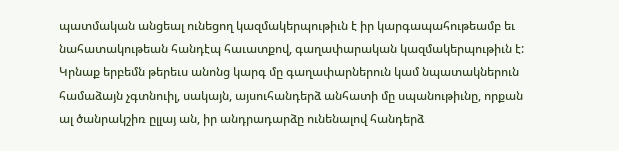պատմական անցեալ ունեցող կազմակերպութիւն է իր կարգապահութեամբ եւ նահատակութեան հանդէպ հաւատքով, գաղափարական կազմակերպութիւն է: Կրնաք երբեմն թերեւս անոնց կարգ մը գաղափարներուն կամ նպատակներուն համաձայն չգտնուիլ, սակայն, այսուհանդերձ անհատի մը սպանութիւնը, որքան ալ ծանրակշիռ ըլլայ ան, իր անդրադարձը ունենալով հանդերձ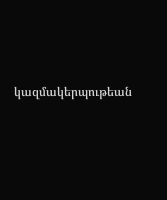կազմակերպութեան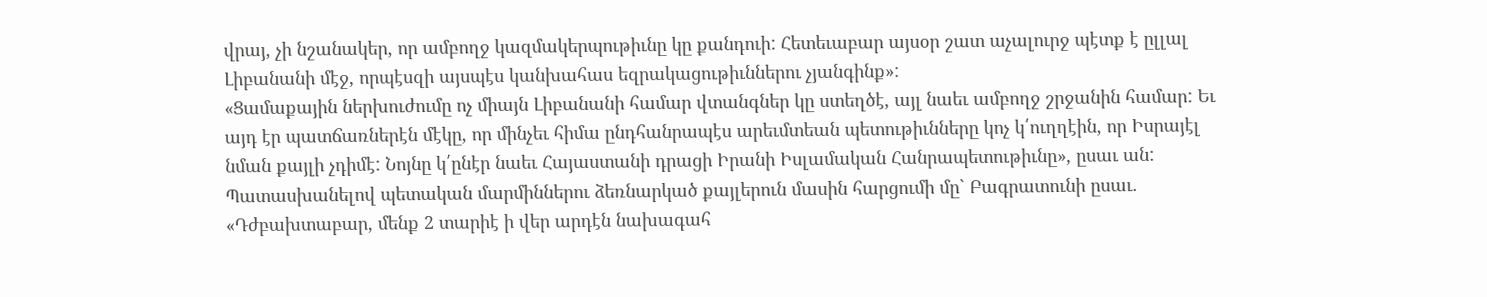վրայ, չի նշանակեր, որ ամբողջ կազմակերպութիւնը կը քանդուի: Հետեւաբար այսօր շատ աչալուրջ պէտք է ըլլալ Լիբանանի մէջ, որպէսզի այսպէս կանխահաս եզրակացութիւններու չյանգինք»:
«Ցամաքային ներխուժումը ոչ միայն Լիբանանի համար վտանգներ կը ստեղծէ, այլ նաեւ ամբողջ շրջանին համար: Եւ այդ էր պատճառներէն մէկը, որ մինչեւ հիմա ընդհանրապէս արեւմտեան պետութիւնները կոչ կ՛ուղղէին, որ Իսրայէլ նման քայլի չդիմէ: Նոյնը կ՛ընէր նաեւ Հայաստանի դրացի Իրանի Իսլամական Հանրապետութիւնը», ըսաւ ան:
Պատասխանելով պետական մարմիններու ձեռնարկած քայլերուն մասին հարցումի մը` Բագրատունի ըսաւ. «Դժբախտաբար, մենք 2 տարիէ ի վեր արդէն նախագահ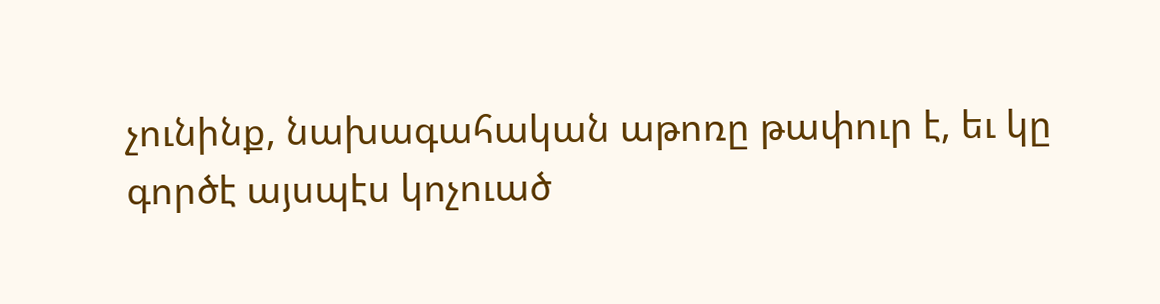չունինք, նախագահական աթոռը թափուր է, եւ կը գործէ այսպէս կոչուած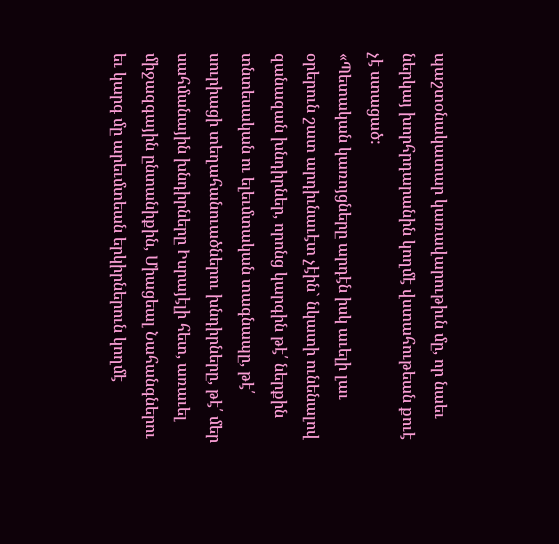պաշտօնակատար կառավարութիւն մը, որ նաեւ ներկայ խորհրդարանին կողմէ վստահութեան քուէ չէ ստացած:
«Պետական կառոյցները արդէն իսկ աւելի լաւ օրերուն շատ արդիւնաւէտ չէին` նկատի ունենալով զանազան խնդիրներ, որոնց կարգին թէ՛ ներքին տնտեսական ու ելեւմտական տագնապը, թէ՛ սուրիացի տեղահանուածներու խնդիրները, թէ՛ մեր սահմանային խնդիրները Իսրայէլի հետ, առաւել միջազգային ընտանիքին, Միացեալ Նահանգներու եւ կարգ մը արեւմտեան երկիրներուն կողմէ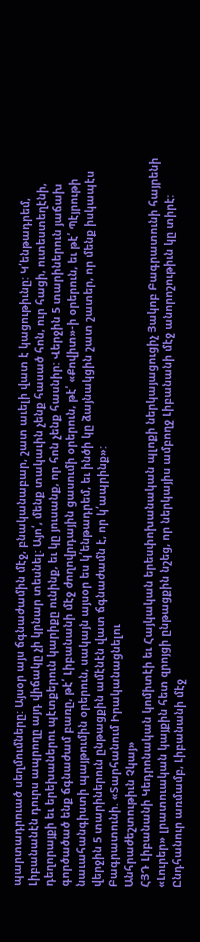պարտադրուած սեղմումները: Այսօր այս ճգնաժամին մէջ, բնականաբար, շատ աւելի վատ է կացութիւնը: Կ՛ենթադրեմ, Լիբանանէն դուրս ապրողը այդ վիճակը չի կրնար տեսնել: Այո՛, մենք տակաւին չենք հասած հոն, ուր հացի, ուտեստեղէնի, դեղորայքի եւ երեխաներու պէտքերուն կարիքը ունինք, եւ կը յուսանք, որ հոն չենք հասնիր: Վերջին 5 տարիներուն յաճախ գործածած ենք ճգնաժամ բառը, թէ՛ Լիբանանի մէջ ժողովրդային ցասումի օրերուն, թէ՛ «Քովիտ»-ի օրերուն, եւ թէ՛ Պէյրութի նաւահանգիստի պայթումին օրերուն, սակայն այսօր ես կ՛ենթադրեմ, եւ ինծի կը ձայնակցին շատ շատեր, որ մենք իսկապէս վերջին 5 տարիներուն ընթացքին ամէնէն վատ ճգնաժամն է, որ կ՛ապրինք»:
Բագրատունի. «Տարհանում Իրականացնելու
Անհրաժեշտութիւն Չկայ»
ՀՅԴ Լիբանանի Կեդրոնական կոմիտէի եւ Հայկական երեսփոխանական պլոքի ներկայացուցիչ Յակոբ Բագրատունի հայրենի «Լուրեր» լրատուական կայքին հետ զրոյցի ընթացքին նշեց, որ ներկայիս ամբողջ Լիբանանի մէջ անորոշութիւն կը տիրէ: Ընդհանուր առմամբ, Լիբանանի մէջ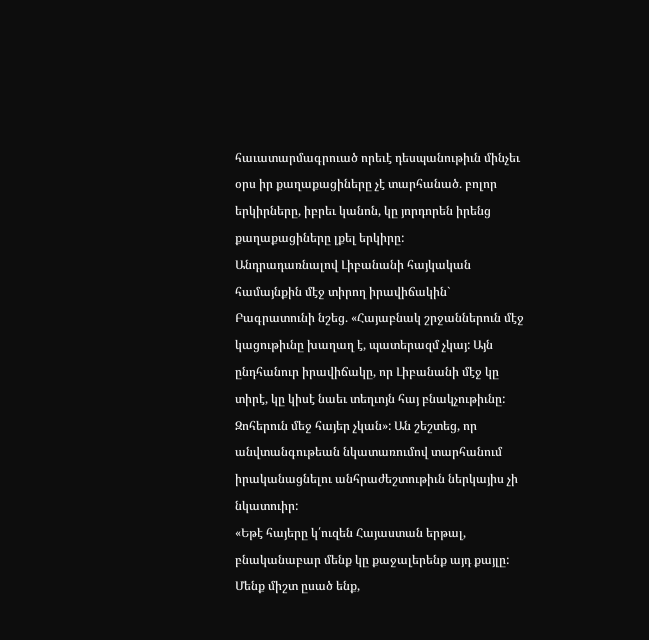հաւատարմագրուած որեւէ դեսպանութիւն մինչեւ օրս իր քաղաքացիները չէ տարհանած. բոլոր երկիրները, իբրեւ կանոն, կը յորդորեն իրենց քաղաքացիները լքել երկիրը:
Անդրադառնալով Լիբանանի հայկական համայնքին մէջ տիրող իրավիճակին` Բագրատունի նշեց. «Հայաբնակ շրջաններուն մէջ կացութիւնը խաղաղ է, պատերազմ չկայ: Այն ընդհանուր իրավիճակը, որ Լիբանանի մէջ կը տիրէ, կը կիսէ նաեւ տեղւոյն հայ բնակչութիւնը: Զոհերուն մեջ հայեր չկան»: Ան շեշտեց, որ անվտանգութեան նկատառումով տարհանում իրականացնելու անհրաժեշտութիւն ներկայիս չի նկատուիր:
«Եթէ հայերը կ՛ուզեն Հայաստան երթալ, բնականաբար մենք կը քաջալերենք այդ քայլը: Մենք միշտ ըսած ենք,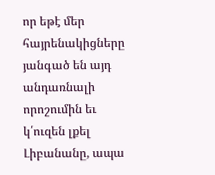որ եթէ մեր հայրենակիցները յանգած են այդ անդառնալի որոշումին եւ կ՛ուզեն լքել Լիբանանը, ապա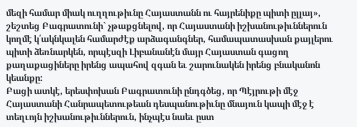մեզի համար միակ ուղղութիւնը Հայաստանն ու հայրենիքը պիտի ըլլայ», շեշտեց Բագրատունի` չթաքցնելով, որ Հայաստանի իշխանութիւններուն կողմէ կ՛ակնկալեն համարժէք արձագանգներ, համապատասխան քայլերու պիտի ձեռնարկեն, որպէսզի Լիբանանէն մայր Հայաստան գացող քաղաքացիները իրենց ապահով զգան եւ շարունակեն իրենց բնականոն կեանքը:
Բացի ատկէ, երեսփոխան Բագրատունի ընդգծեց, որ Պէյրութի մէջ Հայաստանի Հանրապետութեան դեսպանութիւնը մնայուն կապի մէջ է տեղւոյն իշխանութիւններուն, ինչպէս նաեւ ըստ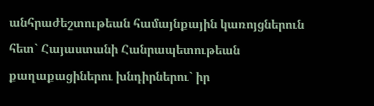անհրաժեշտութեան համայնքային կառոյցներուն հետ` Հայաստանի Հանրապետութեան քաղաքացիներու խնդիրներու` իր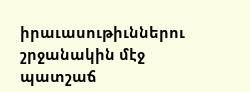իրաւասութիւններու շրջանակին մէջ պատշաճ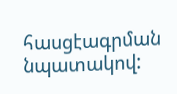հասցէագրման նպատակով: